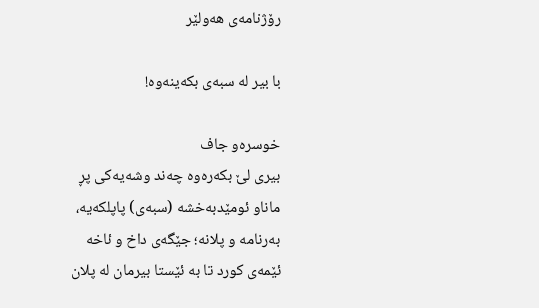رۆژنامەی ھەولێر

با بیر لە سبەی بکەینەوە!

خوسرەو جاف
بیری لێ بکەرەوە چەند وشەیەکی پڕ ماناو ئومێدبەخشە (سبەی) پاپلکەیە، بەرنامە و پلانە؛ جێگەی داخ و ئاخە ئێمەی کورد تا بە ئێستا بیرمان لە پلان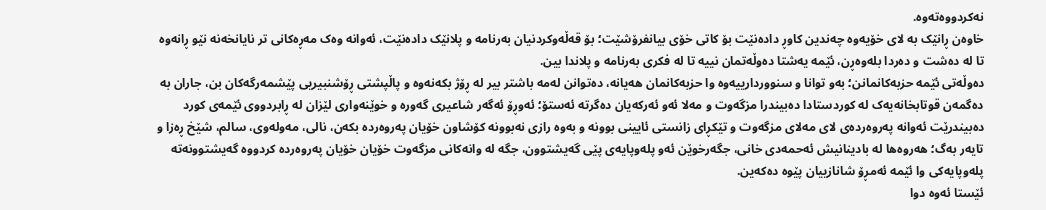نەکردووه‌تەوە.
خاوەن ڕانێک بە لای خۆیەوە چەندین کاوڕ دادەنێت بۆ کاتی خۆی بیانفرۆشێت؛ بۆ قەڵەوکردنیان بەرنامە و پلانێک دادەنێت، ئەوانە وەک مەڕەکانی تر نایانخەنە نێو ڕانەوە تا لە دەشت و دەردا بلەوەڕن، ئێمە یەشتا دەوڵەتمان نییه تا له‌ فکری بەرنامە و پلاندا بین.
دەوڵەتی ئێمە حزبەکانمانن؛ بەو توانا و سنووردارییەوە وا حزبەکانمان هەیانە، دەتوانن لەمە باشتر بیر له ڕۆژ بکەنەوە و پاڵپشتی ڕۆشنبیریی پێشمەرگەکان بن، جاران بە دەگمەن قوتابخانەیەک لە کوردستادا دەبیندرا مزگەوت و مەلا ئەو ئەرکەیان دەگرتە ئەستۆ؛ ئەوڕۆ ئەگەر شاعیری گەورە و خوێنەواری لێزان لە ڕابردووی ئێمەی کورد دەبیندرێت ئەوانە پەروەردەی لای مەلای مزگەوت و تێکڕای زانستی ئایینی بوونە و بەوە رازی نەبوونە کۆشاون خۆیان پەروەردە بکەن، نالی، مەولەوی، سالم، شێخ ڕەزا و تایەر بەگ؛ هەروەها لە بادینانیش ئەحمەدی خانی، جگەرخوێن ئەو پلەوپایەی پێی گەیشتوون، جگە لە وانەکانی مزگەوت خۆیان خۆیان پەروەردە کردووە گەیشتوونەتە پلەوپایەکی وا ئێمە ئەمڕۆ شانازییان پێوە دەکەین.
ئێستا ئەوە دوا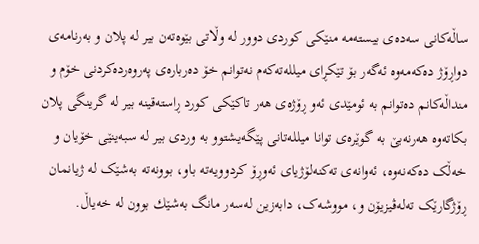ساڵەکانی سەدەی بیستەمە منێکی کوردی دوور لە وڵاتی بێوەتەن بیر لە پلان و بەرنامەی دواڕۆژ دەکەمەوە ئەگەر بۆ تێکڕای میللەتەکەم نەتوانم خۆ دەربارەی پەروەردەکردنی خۆم و منداڵەکانم دەتوانم بە ئومێدی ئەو ڕۆژەی هەر تاکێکی کورد ڕاستەقینە بیر لە گرینگی پلان بکاتەوە هەرنەبێ بە گوێرەی توانا میللەتانی پێگەیشتوو بە وردی بیر لە سبەینێی خۆیان و خەڵک دەکەنەوە، ئەوانەی تەکنەلۆژیای ئەوڕۆ کردوویەتە باو، بوونەتە بەشێک لە ژیانمان ڕۆژگارێک تەلەڤیزیۆن و، مووشەک، دابەزین لەسەر مانگ به‌شێك بوون لە خەیاڵ.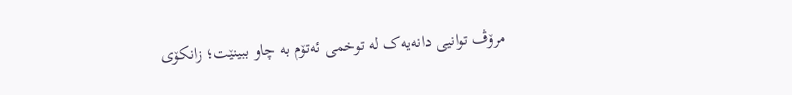مرۆڤ توانیی دانەیەک لە توخمی ئەتۆم بە چاو ببینێت؛ زانکۆی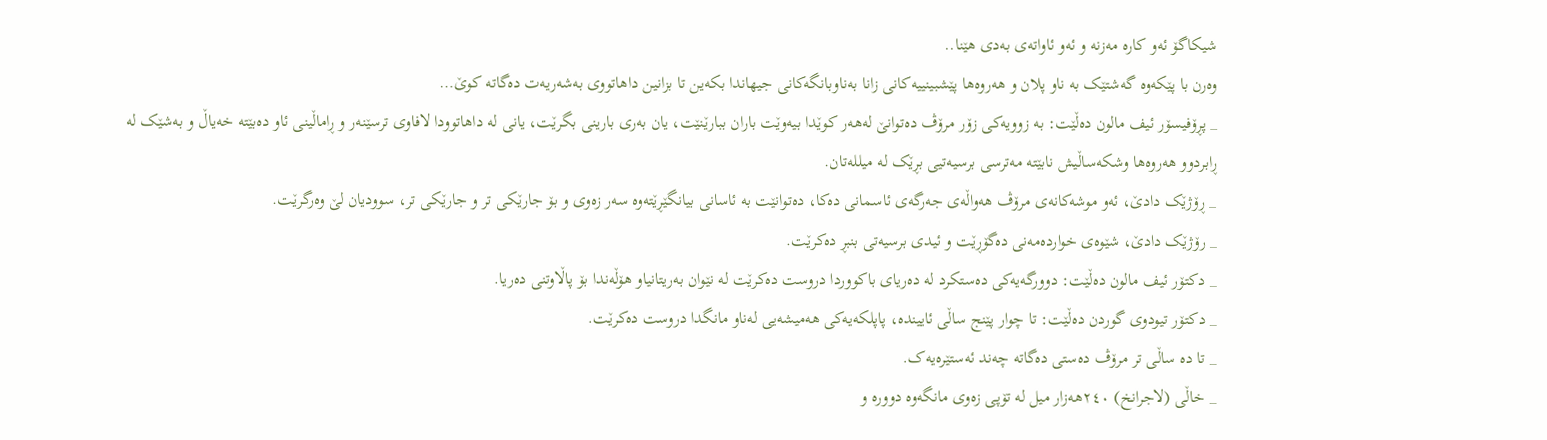شیکاگۆ ئەو کارە مەزنە و ئەو ئاواتەی بەدی هێنا..
وەرن با پێکەوە گەشتێک بە ناو پلان و هەروەها پێشبینییه‌کانی زانا بەناوبانگەکانی جیهاندا بکەین تا بزانین داهاتووی بەشەریەت دەگاتە کوێ…
_ پڕۆفیسۆر ئیف مالون دەڵێت: بە زوویەکی زۆر مرۆڤ دەتوانێ لەهەر کوێدا بیەوێت باران ببارێنێت، یان بەری بارینی بگرێت، یانی لە داهاتوودا لافاوی ترسێنەر و ڕاماڵینی ئاو دەبێتە خەیاڵ و بەشێک لە ڕابردوو هەروەها وشکەساڵیش نابێتە مەترسی برسیەتیی بڕێک لە میللەتان.
_ ڕۆژێک دادێ، ئەو موشەکانەی مرۆڤ هەواڵەی جەرگەی ئاسمانی دەکا، دەتوانێت بە ئاسانی بیانگێڕێتەوە سەر زەوی و بۆ جارێکی تر و جارێکی تر، سوودیان لێ وەرگرێت.
_ رۆژێک دادێ، شێوەی خواردەمەنی دەگۆڕێت و ئیدی برسیەتی بنبڕ دەکرێت.
_ دکتۆر ئیف مالون دەڵێت: دوورگەیەکی دەستکرد لە دەریای باکووردا دروست دەکرێت لە نێوان بەریتانیاو هۆڵەندا بۆ پاڵاوتنی دەریا.
_ دکتۆر تیودوی گوردن دەڵێت: تا چوار پێنج ساڵی ئاییندە، پاپلكەیەکی هەمیشەیی لەناو مانگدا دروست دەکرێت.
_ تا دە ساڵی تر مرۆڤ دەستی دەگاتە چەند ئەستێرەیەک.
_ خاڵی (لاجرانخ) ٢٤٠هەزار میل لە تۆپی زەوی مانگەوە دوورە و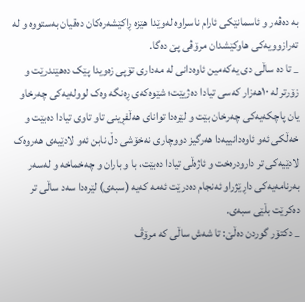بە دەڤەر و ئاسمانێکی ئارام ناسراوە لەوێدا هێزە ڕاکێشەرەکان دەقیان بەستووە و لە تەرازوویەکی هاوکێشدان مرۆڤی پێ دەگا.
_ تا دە ساڵی دی یەکەمین ئاوەدانی لە مەداری تۆپی زەویدا پێک دەهێندرێت و زۆرتر لە ١٠هەزار کەسی تیادا دەژیێت؛ شێوەکەی ڕەنگە وەک لوولەیەکی چەرخاو یان پاچکەیەکی چەرخان بێت و لێرەدا توانای هەڵفڕینی تاو تاوی تیادا دەبێت و خەڵکی ئەو ئاوەدانییه‌دا هەرگیز دووچاری نەخۆشی دڵ نابن ئەو لادێیەی هەروەک لادێیەکی تر دارودرەخت و ئاژەڵی تیادا دەبێت، با و باران و چەخماخە و لەسەر بەرنامەیەکی داڕێژراو ئەنجام دەدرێت ئەمە کەیە (سبەی) لێرەدا سەد ساڵی تر دەکرێت بڵێی سبەی.
_ دکتۆر گوردن دەڵێ: تا شەش ساڵی کە مرۆڤ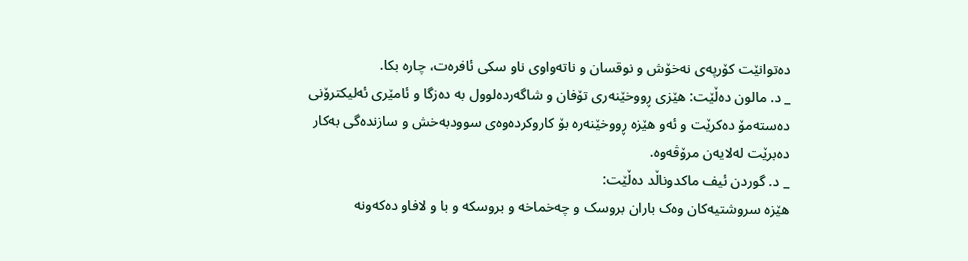دەتوانێت کۆرپەی نەخۆش و نوقسان و ناتەواوی ناو سکی ئافرەت، چارە بکا.
_ د. مالون دەڵێت: هێزی ڕووخێنەری تۆفان و شاگەردەلوول بە دەزگا و ئامێری ئەلیکترۆنی دەستەمۆ دەکرێت و ئەو هێزە ڕووخێنەرە بۆ کاروکردەوەی سوودبەخش و سازندەگی بەکار دەبرێت لەلایەن مرۆڤەوە.
_ د. گوردن ئیف ماکدوناڵد دەڵێت:
هێزە سروشتیەکان وەک باران بروسک و چەخماخە و بروسکە و با و لافاو دەکەونە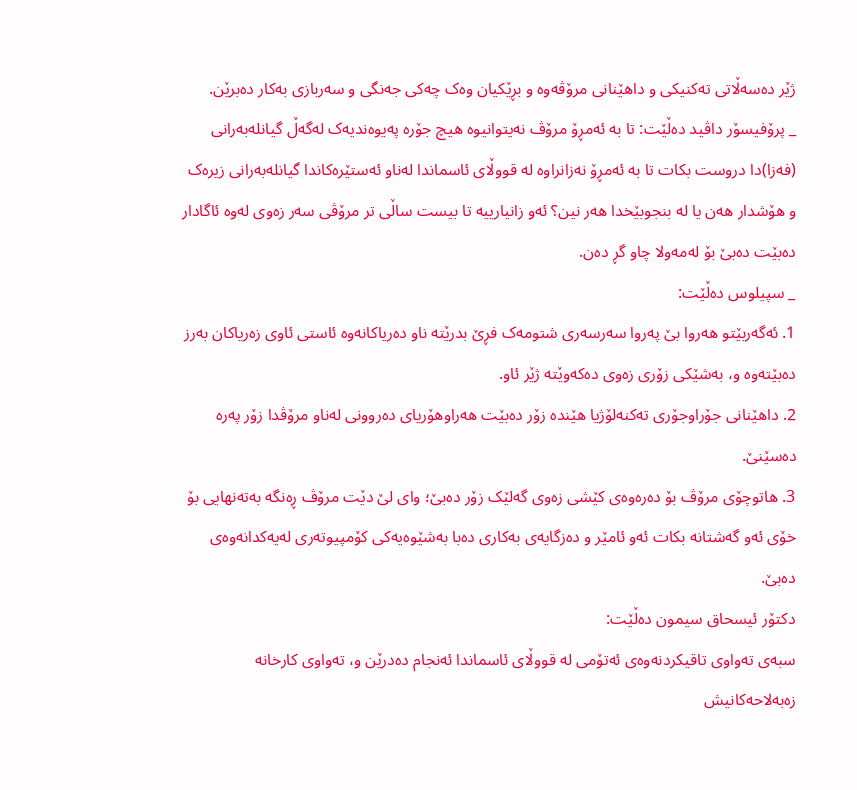ژێر دەسەڵاتی ته‌کنیکی و داهێنانی مرۆڤەوە و بڕێکیان وەک چەکی جەنگی و سەربازی بەکار دەبرێن.
_ پرۆفیسۆر داڤید دەڵێت: تا بە ئەمڕۆ مرۆڤ نەیتوانیوە هیچ جۆرە پەیوەندیەک لەگەڵ گیانلەبەرانی (فەزا)دا دروست بکات تا بە ئەمڕۆ نەزانراوە لە قووڵای ئاسماندا لەناو ئەستێرەکاندا گیانلەبەرانی زیرەک و هۆشدار هەن یا لە بنجوبێخدا هەر نین؟ ئەو زانیارییە تا بیست ساڵی تر مرۆڤی سەر زەوی لەوە ئاگادار دەبێت دەبێ بۆ لەمەولا چاو گڕ دەن.
_ سپیلوس دەڵێت:
1. ئەگەربێتو هەروا بێ پەروا سەرسەری شتومەک فڕێ بدرێتە ناو دەریاکانەوە ئاستی ئاوی زەریاکان بەرز دەبێتەوە و، بەشێکی زۆری زەوی دەکەوێتە ژێر ئاو.
2. داهێنانی جۆراوجۆری تەکنەلۆژیا هێندە زۆر دەبێت هەراوهۆریای ده‌روونی لەناو مرۆڤدا زۆر پەرە دەسێنێ.
3. هاتوچۆی مرۆڤ بۆ دەرەوەی کێشی زەوی گەلێک زۆر دەبێ؛ وای لێ دێت مرۆڤ ڕەنگە بەتەنهایی بۆ خۆی ئەو گەشتانە بکات ئەو ئامێر و دەزگایەی بەکاری دەبا بەشێوەیەکی کۆمپیوتەری لەیەکدانەوەی دەبێ.
دکتۆر ئیسحاق سیمون دەڵێت:
سبەی تەواوی تاقیکردنەوەی ئەتۆمی لە قووڵای ئاسماندا ئەنجام دەدرێن و، تەواوی کارخانە زەبەلاحەکانیش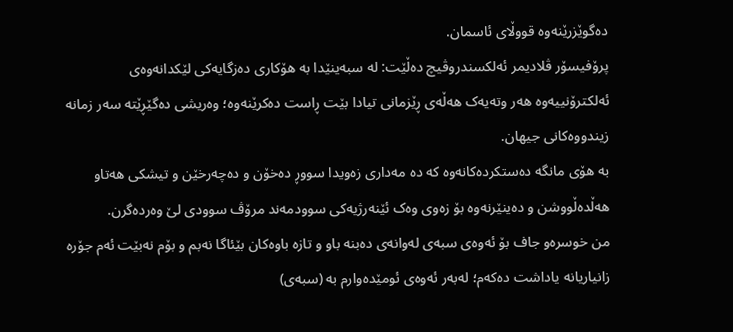دەگوێزرێنەوە قووڵای ئاسمان.
پرۆفیسۆر ڤلادیمر ئەلکسندروڤیچ دەڵێت: لە سبەینێدا بە هۆکاری دەزگایەکی لێکدانەوەی ئەلکترۆنییه‌وە هەر وتەیەک هەڵەی ڕێزمانی تیادا بێت ڕاست دەکرێنەوە؛ وەریشی دەگێڕێتە سەر زمانە زیندووەکانی جیهان.
بە هۆی مانگە دەستکردەکانەوە کە دە مەداری زەویدا سووڕ دەخۆن و دەچەرخێن و تیشکی هەتاو هەڵدەڵووشن و دەینێرنەوە بۆ زەوی وەک ئێنەرژیەکی سوودمەند مرۆڤ سوودی لێ وەردەگرن.
من خوسرەو جاف بۆ ئەوەی سبەی لەوانەی دەبنە باو و تازە باوەکان بێئاگا نەبم و بۆم نەبێت ئەم جۆرە زانیاریانە یاداشت دەکەم؛ لەبەر ئەوەی ئومێدەوارم بە (سبەی)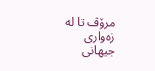مرۆڤ تا لە زەواری جیهانی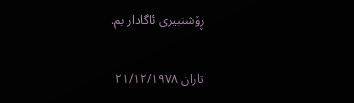ڕۆشنبیری ئاگادار بم.

تاران ٢١/١٢/١٩٧٨